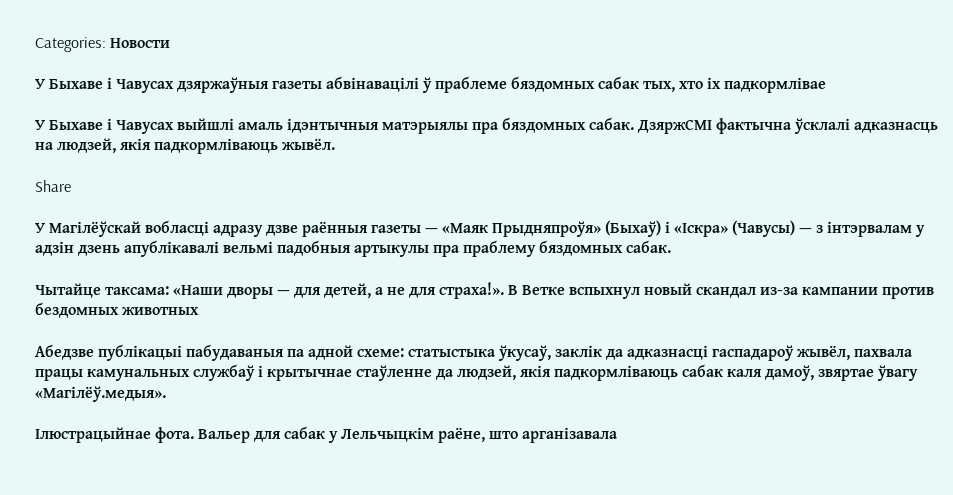Categories: Новости

У Быхаве і Чавусах дзяржаўныя газеты абвінавацілі ў праблеме бяздомных сабак тых, хто іх падкормлівае

У Быхаве і Чавусах выйшлі амаль ідэнтычныя матэрыялы пра бяздомных сабак. ДзяржСМІ фактычна ўсклалі адказнасць на людзей, якія падкормліваюць жывёл.

Share

У Магілёўскай вобласці адразу дзве раённыя газеты — «Маяк Прыдняпроўя» (Быхаў) і «Іскра» (Чавусы) — з інтэрвалам у адзін дзень апублікавалі вельмі падобныя артыкулы пра праблему бяздомных сабак.

Чытайце таксама: «Наши дворы — для детей, а не для страха!». В Ветке вспыхнул новый скандал из-за кампании против бездомных животных

Абедзве публікацыі пабудаваныя па адной схеме: статыстыка ўкусаў, заклік да адказнасці гаспадароў жывёл, пахвала працы камунальных службаў і крытычнае стаўленне да людзей, якія падкормліваюць сабак каля дамоў, звяртае ўвагу «Магілёў.медыя».

Ілюстрацыйнае фота. Вальер для сабак у Лельчыцкім раёне, што арганізавала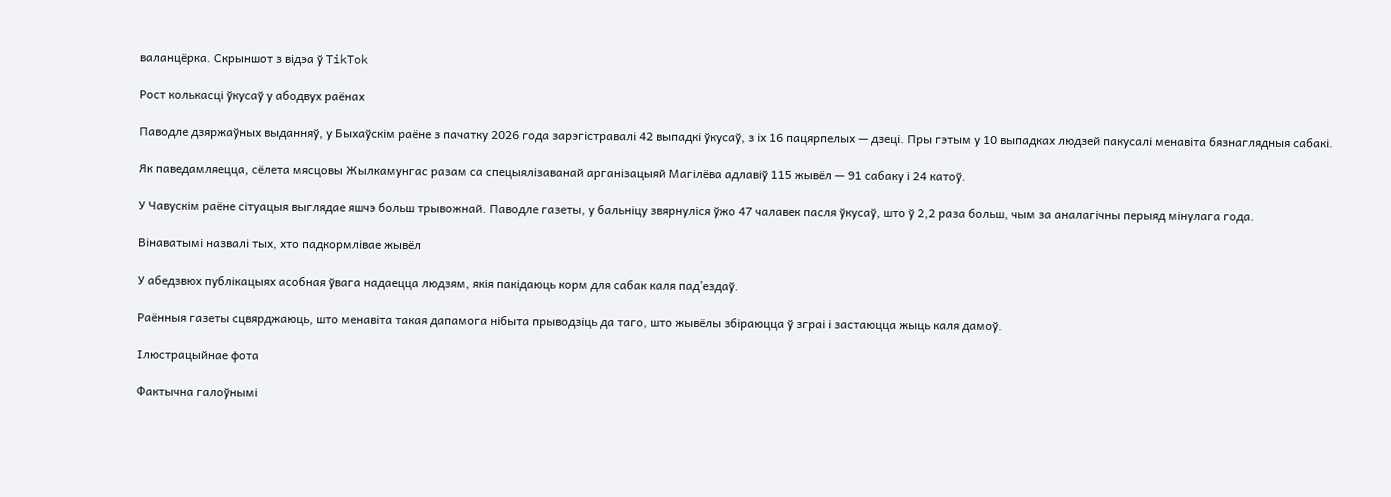валанцёрка. Скрыншот з відэа ў TikTok

Рост колькасці ўкусаў у абодвух раёнах

Паводле дзяржаўных выданняў, у Быхаўскім раёне з пачатку 2026 года зарэгістравалі 42 выпадкі ўкусаў, з іх 16 пацярпелых — дзеці. Пры гэтым у 10 выпадках людзей пакусалі менавіта бязнаглядныя сабакі.

Як паведамляецца, сёлета мясцовы Жылкамунгас разам са спецыялізаванай арганізацыяй Магілёва адлавіў 115 жывёл — 91 сабаку і 24 катоў.

У Чавускім раёне сітуацыя выглядае яшчэ больш трывожнай. Паводле газеты, у бальніцу звярнуліся ўжо 47 чалавек пасля ўкусаў, што ў 2,2 раза больш, чым за аналагічны перыяд мінулага года.

Вінаватымі назвалі тых, хто падкормлівае жывёл

У абедзвюх публікацыях асобная ўвага надаецца людзям, якія пакідаюць корм для сабак каля пад’ездаў.

Раённыя газеты сцвярджаюць, што менавіта такая дапамога нібыта прыводзіць да таго, што жывёлы збіраюцца ў зграі і застаюцца жыць каля дамоў.

Ілюстрацыйнае фота

Фактычна галоўнымі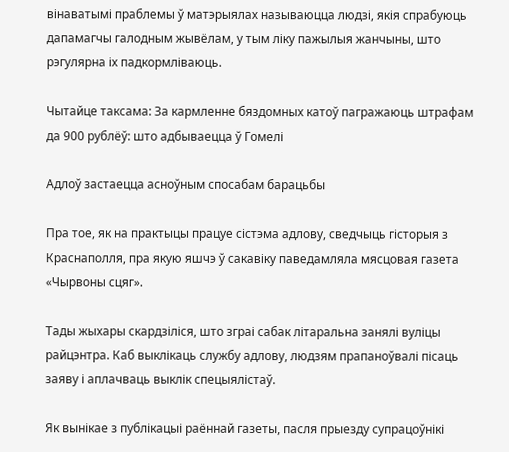вінаватымі праблемы ў матэрыялах называюцца людзі, якія спрабуюць дапамагчы галодным жывёлам, у тым ліку пажылыя жанчыны, што рэгулярна іх падкормліваюць.

Чытайце таксама: За кармленне бяздомных катоў пагражаюць штрафам да 900 рублёў: што адбываецца ў Гомелі

Адлоў застаецца асноўным спосабам барацьбы

Пра тое, як на практыцы працуе сістэма адлову, сведчыць гісторыя з Краснаполля, пра якую яшчэ ў сакавіку паведамляла мясцовая газета «Чырвоны сцяг».

Тады жыхары скардзіліся, што зграі сабак літаральна занялі вуліцы райцэнтра. Каб выклікаць службу адлову, людзям прапаноўвалі пісаць заяву і аплачваць выклік спецыялістаў.

Як вынікае з публікацыі раённай газеты, пасля прыезду супрацоўнікі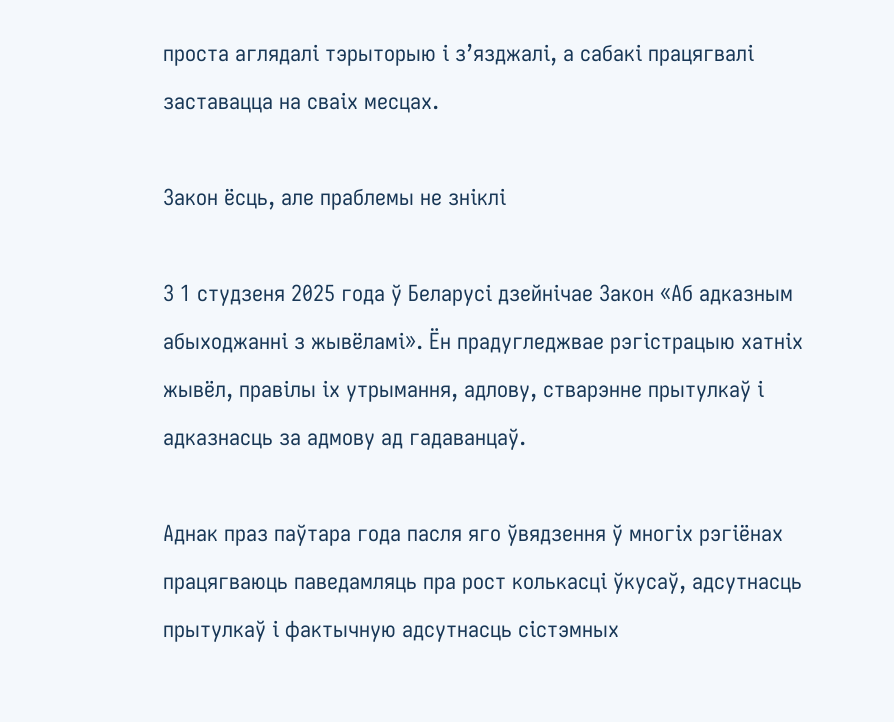проста аглядалі тэрыторыю і з’язджалі, а сабакі працягвалі заставацца на сваіх месцах.

Закон ёсць, але праблемы не зніклі

З 1 студзеня 2025 года ў Беларусі дзейнічае Закон «Аб адказным абыходжанні з жывёламі». Ён прадугледжвае рэгістрацыю хатніх жывёл, правілы іх утрымання, адлову, стварэнне прытулкаў і адказнасць за адмову ад гадаванцаў.

Аднак праз паўтара года пасля яго ўвядзення ў многіх рэгіёнах працягваюць паведамляць пра рост колькасці ўкусаў, адсутнасць прытулкаў і фактычную адсутнасць сістэмных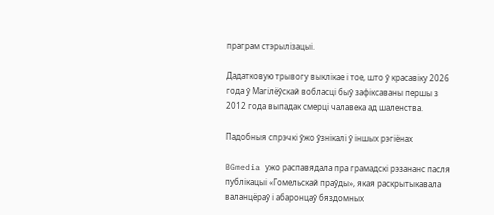праграм стэрылізацыі.

Дадатковую трывогу выклікае і тое, што ў красавіку 2026 года ў Магілёўскай вобласці быў зафіксаваны першы з 2012 года выпадак смерці чалавека ад шаленства.

Падобныя спрэчкі ўжо ўзнікалі ў іншых рэгіёнах

BGmedia ужо распавядала пра грамадскі рэзананс пасля публікацыі «Гомельскай праўды», якая раскрытыкавала валанцёраў і абаронцаў бяздомных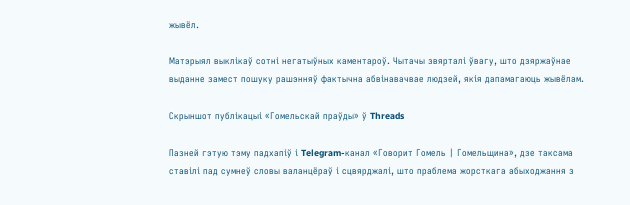жывёл.

Матэрыял выклікаў сотні негатыўных каментароў. Чытачы звярталі ўвагу, што дзяржаўнае выданне замест пошуку рашэнняў фактычна абвінавачвае людзей, якія дапамагаюць жывёлам.

Скрыншот публікацыі «Гомельскай праўды» ў Threads

Пазней гэтую тэму падхапіў і Telegram-канал «Говорит Гомель | Гомельщина», дзе таксама ставілі пад сумнеў словы валанцёраў і сцвярджалі, што праблема жорсткага абыходжання з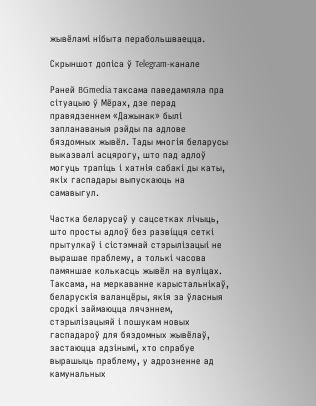жывёламі нібыта перабольшваецца.

Скрыншот допіса ў Telegram-канале

Раней BGmedia таксама паведамляла пра сітуацыю ў Мёрах, дзе перад правядзеннем «Дажынак» былі запланаваныя рэйды па адлове бяздомных жывёл. Тады многія беларусы выказвалі асцярогу, што пад адлоў могуць трапіць і хатнія сабакі ды каты, якіх гаспадары выпускаюць на самавыгул.

Частка беларусаў у сацсетках лічыць, што просты адлоў без развіцця сеткі прытулкаў і сістэмнай стэрылізацыі не вырашае праблему, а толькі часова памяншае колькасць жывёл на вуліцах. Таксама, на меркаванне карыстальнікаў, беларускія валанцёры, якія за ўласныя сродкі займаюцца лячэннем, стэрылізацыяй і пошукам новых гаспадароў для бяздомных жывёлаў, застаюцца адзінымі, хто спрабуе вырашыць праблему, у адрозненне ад камунальных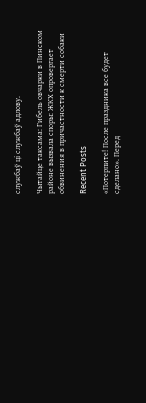службаў ці службаў адлову.

Чытайце таксама: Гибель овчарки в Пинском районе вызвала споры: ЖКХ опровергает обвинения в причастности к смерти собаки

Recent Posts

«Потерпите! После праздника все будет сделано». Перед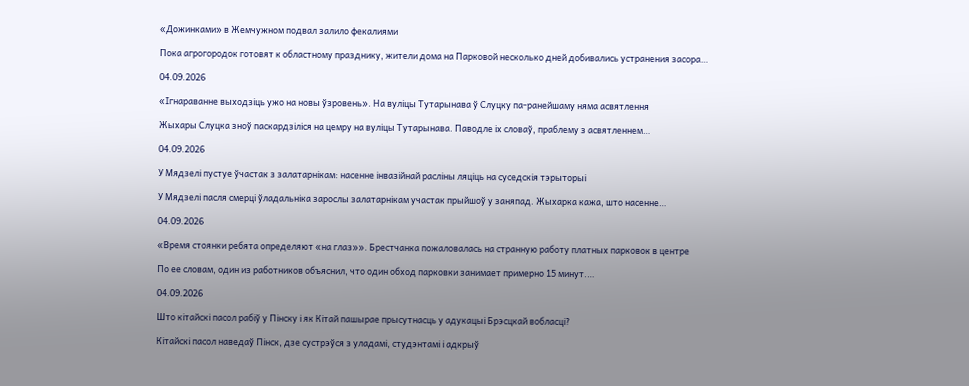«Дожинками» в Жемчужном подвал залило фекалиями

Пока агрогородок готовят к областному празднику, жители дома на Парковой несколько дней добивались устранения засора…

04.09.2026

«Ігнараванне выходзіць ужо на новы ўзровень». На вуліцы Тутарынава ў Слуцку па-ранейшаму няма асвятлення

Жыхары Слуцка зноў паскардзіліся на цемру на вуліцы Тутарынава. Паводле іх словаў, праблему з асвятленнем…

04.09.2026

У Мядзелі пустуе ўчастак з залатарнікам: насенне інвазійнай расліны ляціць на суседскія тэрыторыі

У Мядзелі пасля смерці ўладальніка зарослы залатарнікам участак прыйшоў у заняпад. Жыхарка кажа, што насенне…

04.09.2026

«Время стоянки ребята определяют «на глаз»». Брестчанка пожаловалась на странную работу платных парковок в центре

По ее словам, один из работников объяснил, что один обход парковки занимает примерно 15 минут.…

04.09.2026

Што кітайскі пасол рабіў у Пінску і як Кітай пашырае прысутнасць у адукацыі Брэсцкай вобласці?

Кітайскі пасол наведаў Пінск, дзе сустрэўся з уладамі, студэнтамі і адкрыў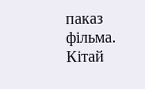паказ фільма. Кітай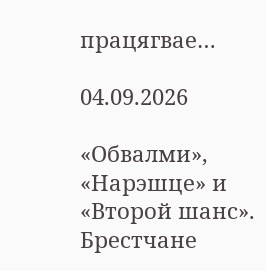працягвае…

04.09.2026

«Обвалми», «Нарэшце» и «Второй шанс». Брестчане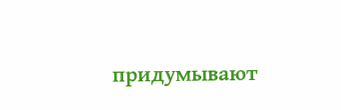придумывают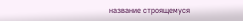название строящемуся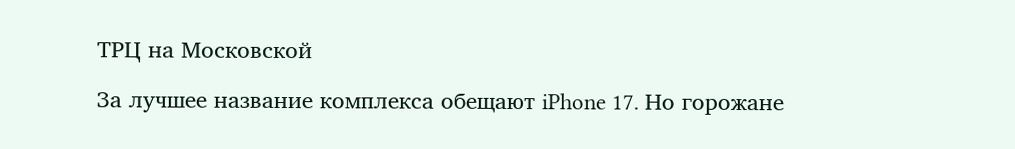ТРЦ на Московской

За лучшее название комплекса обещают iPhone 17. Но горожане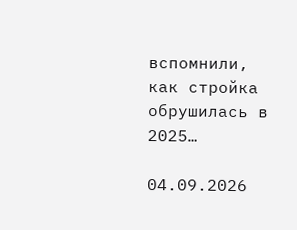вспомнили, как стройка обрушилась в 2025…

04.09.2026